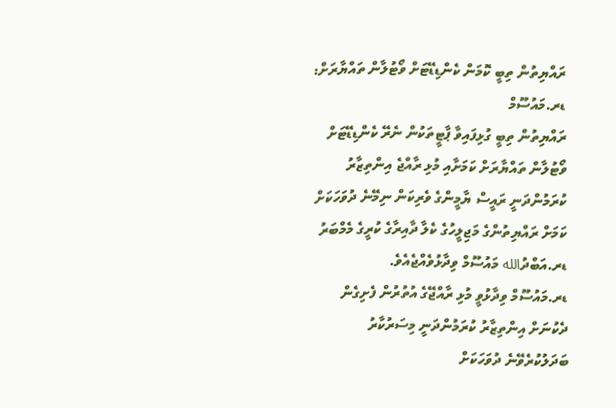ރައްޔިތުން ތިބީ ކޮމަން ކެންޑިޑޭޓަށް ވޯޓުލާން ތައްޔާރަށް: ޑރ.މައުސޫމް
ރައްޔިތުން ތިބީ ގުޅިފައިވާ ޕާޓީތަކުން ނެރޭ ކެންޑިޑޭޓަށް ވޯޓުލާން ތައްޔާރަށް ކަމަށާއި މުޅި ރާއްޖެ އިންތިޒާރު ކުރަމުންދަނީ ރައީސް ޔާމީންގެ ވެރިކަން ނިމޭނެ ދުވަހަކަށް ކަމަށް ރައްޔިތުންގެ މަޖިލީހުގެ ކެލާ ދާއިރާގެ ކުރީގެ މެމްބަރު ޑރ.އަބްދުالله މައުސޫމް ވިދާޅުވެއްޖެއެވެ.
ޑރ.މައުސޫމް ވިދާޅުވީ މުޅި ރާއްޖޭގެ އުތުރުން ފެށިގެން ދެކުނަށް އިންތިޒާރު ކުރަމުންދަނީ މިސަރުކާރު ބަދަލުކުރެވޭނެ ދުވަހަކަށް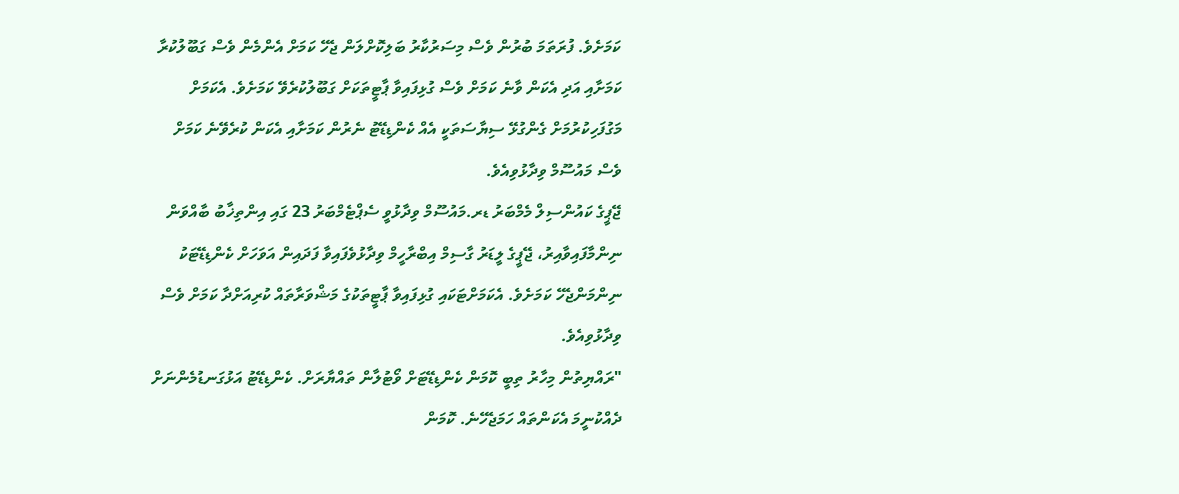ކަމަށެވެ. ފުރަތަމަ ބުރުން ވެސް މިސަރުކާރު ބަލިކޮށްލަން ޖެހޭ ކަމަށް އެންމެން ވެސް ގަބޫލުކުރާ ކަމަށާއި އަދި އެކަން ވާނެ ކަމަށް ވެސް ގުޅިފައިވާ ޕާޓީތަކަށް ގަބޫލުކުރެވޭ ކަމަށެވެ. އެކަމަށް މަގުފަހިކުރުމަށް ގެންގުޅޭ ސިޔާސަތަކީ އެއް ކެންޑިޑޭޓު ނެރުން ކަމަށާއި އެކަން ކުރެވޭނެ ކަމަށް ވެސް މައުސޫމް ވިދާޅުވިއެވެ.
ޖޭޕީގެ ކައުންސިލް މެމްބަރު ޑރ.މައުސޫމް ވިދާޅުވީ ސެޕްޓެމްބަރު 23 ގައި އިންތިޚާބު ބާއްވަން ނިންމާފައިވާއިރު، ޖޭޕީގެ ލީޑަރު ގާސިމް އިބްރާހީމް ވިދާޅުވެފައިވާ ފަދައިން އަވަހަށް ކެންޑިޑޭޓަކު ނިންމަންޖެހޭ ކަމަށެވެ. އެކަމަށްޓަކައި ގުޅިފައިވާ ޕާޓީތަކުގެ މަޝްވަރާތައް ކުރިއަށްދާ ކަމަށް ވެސް ވިދާޅުވިއެވެ.
"ރައްޔިތުން މިހާރު ތިބީ ކޮމަން ކެންޑިޑޭޓަށް ވޯޓުލާން ތައްޔާރަށް. ކެންޑިޑޭޓު އަޅުގަނޑުމެންނަށް ދެއްކުނީމަ އެކަންތައް ހަމަޖެހޭނެ. ކޮމަން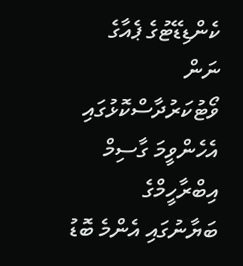ކެންޑިޑޭޓުގެ ޕެއާގެ ނަން ވޯޓުކަރުދާސްކޮޅުގައި އެހެންވީމަ ގާސިމް އިބްރާހީމްގެ ބަޔާނުގައި އެންމެ ބޮޑު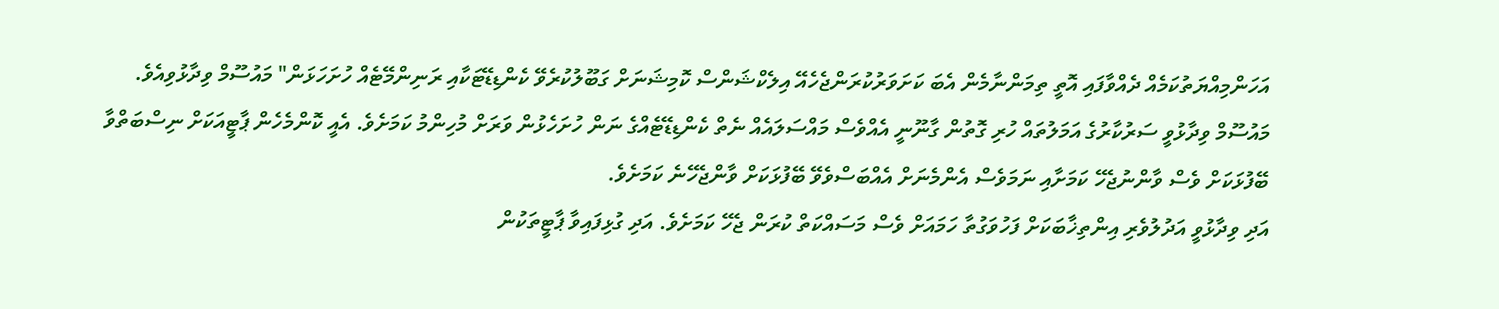އަހަންމިއްޔަތުކަމެއް ދެއްވާފައި އޮތީ ތިމަންނާމެން އެބަ ކަށަވަރުކުރަންޖެހެއޭ އިލެކްޝަންސް ކޮމިޝަނަށް ގަބޫލުކުރެވޭ ކެންޑިޑޭޓަކާއި ރަނިންމޭޓެއް ހުށަހަޅަން" މައުސޫމް ވިދާޅުވިއެވެ.
މައުސޫމް ވިދާޅުވީ ސަރުކާރުގެ އަމަލުތައް ހުރި ގޮތުން ގާނޫނީ އެއްވެސް މައްސަލައެއް ނެތް ކެންޑިޑޭޓެއްގެ ނަން ހުށަހެޅުން ވަރަށް މުހިންމު ކަމަށެވެ. އެއީ ކޮންމެހެން ޕާޓީއަކަށް ނިސްބަތްވާ ބޭފުޅަކަށް ވެސް ވާންނުޖެހޭ ކަމަށާއި ނަމަވެސް އެންމެނަށް އެއްބަސްވެވޭ ބޭފުޅަކަށް ވާންޖެހޭނެ ކަމަށެވެ.
އަދި ވިދާޅުވީ އަދުލުވެރި އިންތިޚާބަކަށް ފަހުވަގުތާ ހަމައަށް ވެސް މަސައްކަތް ކުރަން ޖެހޭ ކަމަށެވެ. އަދި ގުޅިފައިވާ ޕާޓީތަކުން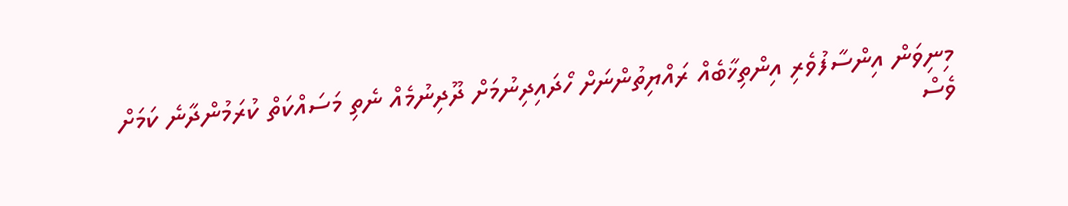މިނިވަން އިންސާފުވެރި އިންތިޚާބެއް ރައްޔިތުންނަށް ހޯދައިދިނުމަށް ދޫދިނުމެއް ނެތި މަސައްކަތް ކުރަމުންދާނެ ކަމަށް ވެސް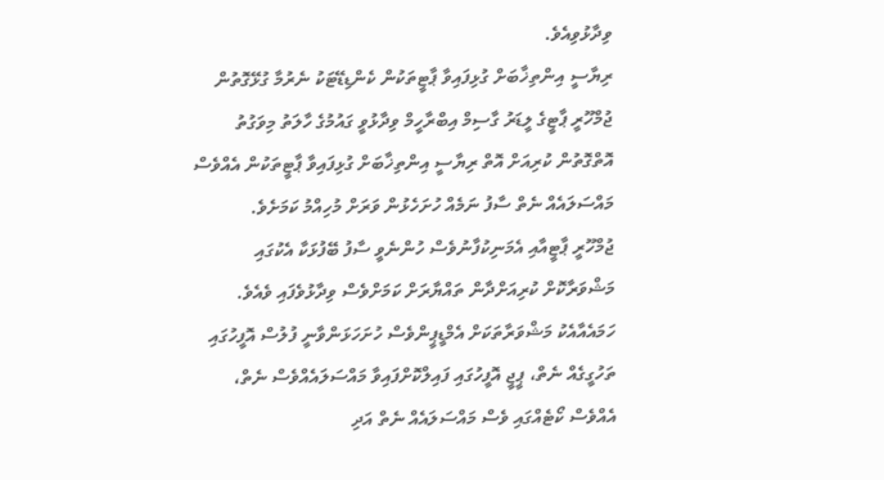ވިދާޅުވިއެވެ.
ރިޔާސީ އިންތިޚާބަށް ގުޅިފައިވާ ޕާޓީތަކުން ކެންޑިޑޭޓަކު ނެރުމާ ގުޅޭގޮތުން ޖުމްހޫރީ ޕާޓީގެ ލީޑަރު ގާސިމް އިބްރާހީމް ވިދާޅުވީ ގައުމުގެ ހާލަތު މިވަގުތު އޮތްގޮތުން ކުރިއަށް އޮތް ރިޔާސީ އިންތިޚާބަށް ގުޅިފައިވާ ޕާޓީތަކުން އެއްވެސް މައްސަލައެއް ނެތް ސާފު ނަމެއް ހުށަހެޅުން ވަރަށް މުހިއްމު ކަމަށެވެ.
ޖުމްހޫރީ ޕާޓީއާއި އެމަނިކުފާނުވެސް ހުންނެވީ ސާފު ބޭފުޅަކާ އެކުގައި މަޝްވަރާކޮށް ކުރިއަށްދާން ތައްޔާރަށް ކަމަށްވެސް ވިދާޅުވެފައި ވެއެވެ. ހަމައެއާއެކު މަޝްވަރާތަކަށް އެމްޑީޕީންވެސް ހުށަހަޅަންވާނީ ފުލުސް އޮފީހުގައި ތަހުގީގެއް ނެތް، ޕީޖީ އޮފީހުގައި ފައިލްކޮށްފައިވާ މައްސަލައެއްވެސް ނެތް، އެއްވެސް ކޯޓެއްގައި ވެސް މައްސަލައެއް ނެތް އަދި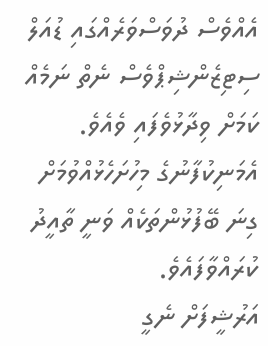އެއްވެސް ދުވަސްވަރެއްގައި ޑުއަލް ސިޓިޒެންޝިޕްވެސް ނެތް ނަމެއް ކަމަށް ވިދާޅުވެފައި ވެއެވެ.
އެމަނިކުފާނުގެ މިހުށަހެޅުއްވުމަށް ގިނަ ބޭފުޅުންތަކެއް ވަނީ ތާއީދު ކުރައްވާފައެވެ.
އަރުޝީފަށް ނެގީ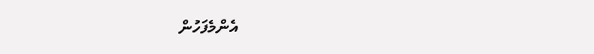އެންމެފަހުން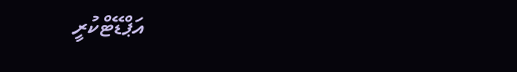އަޕްޑޭޓްކުރީ